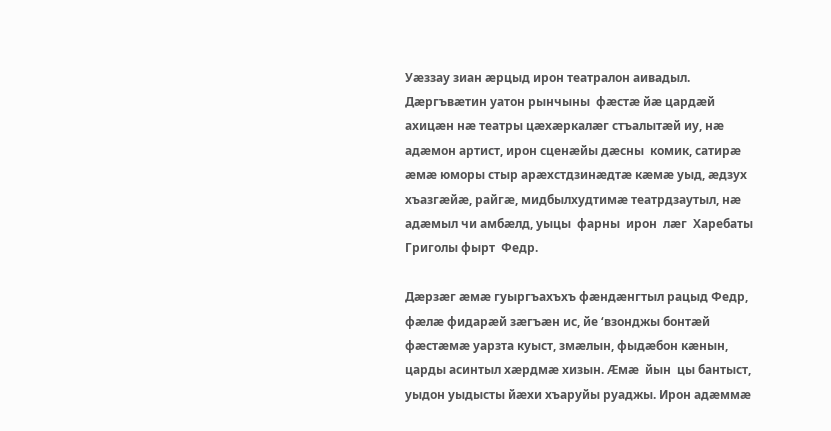Уӕззау зиан ӕрцыд ирон театралон аивадыл. Дӕргъвӕтин уатон рынчыны  фӕстӕ йӕ цардӕй  ахицӕн нӕ театры цӕхӕркалӕг стъалытӕй иу, нӕ адӕмон артист, ирон сценӕйы дӕсны  комик, сатирӕ ӕмӕ юморы стыр арӕхстдзинӕдтӕ кӕмӕ уыд, ӕдзух хъазгӕйӕ, райгӕ, мидбылхудтимӕ театрдзаутыл, нӕ адӕмыл чи амбӕлд, уыцы  фарны  ирон  лӕг  Харебаты Григолы фырт  Федр.

Дӕрзӕг ӕмӕ гуыргъахъхъ фӕндӕнгтыл рацыд Федр, фӕлӕ фидарӕй зӕгъӕн ис, йе ‘взонджы бонтӕй фӕстӕмӕ уарзта куыст, змӕлын, фыдӕбон кӕнын, царды асинтыл хӕрдмӕ хизын. Ӕмӕ  йын  цы бантыст, уыдон уыдысты йӕхи хъаруйы руаджы. Ирон адӕммӕ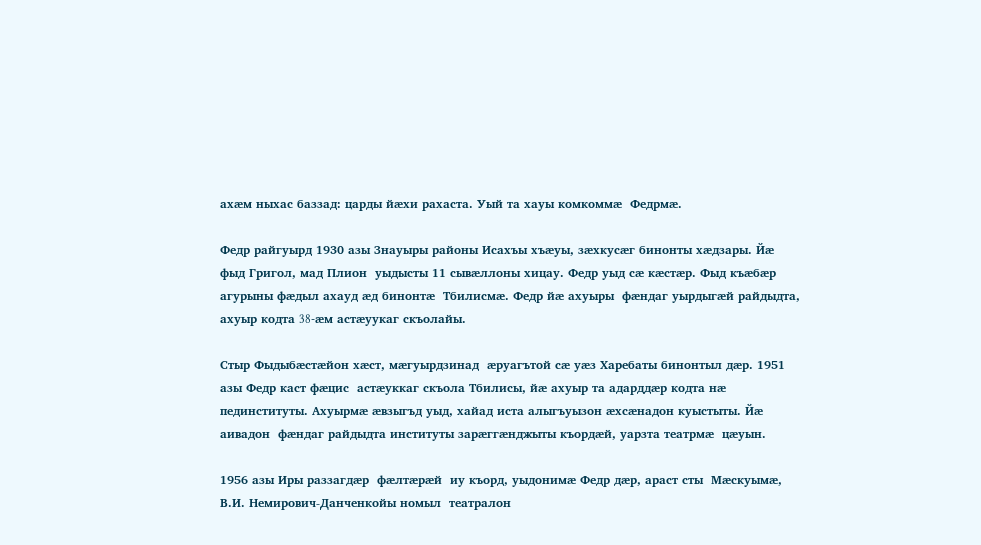ахӕм ныхас баззад: царды йӕхи рахаста. Уый та хауы комкоммӕ  Федрмӕ.

Федр райгуырд 1930 азы Знауыры районы Исахъы хъӕуы, зӕхкусӕг бинонты хӕдзары. Йӕ фыд Григол, мад Плион  уыдысты 11 сывӕллоны хицау. Федр уыд сӕ кӕстӕр. Фыд къӕбӕр агурыны фӕдыл ахауд ӕд бинонтӕ  Тбилисмӕ. Федр йӕ ахуыры  фӕндаг уырдыгӕй райдыдта, ахуыр кодта 38-æм астӕуукаг скъолайы.

Стыр Фыдыбӕстӕйон хӕст, мӕгуырдзинад  ӕруагътой сӕ уӕз Харебаты бинонтыл дӕр. 1951 азы Федр каст фӕцис  астӕуккаг скъола Тбилисы, йӕ ахуыр та адарддӕр кодта нӕ пединституты. Ахуырмӕ ӕвзыгъд уыд, хайад иста алыгъуызон ӕхсӕнадон куыстыты. Йӕ аивадон  фӕндаг райдыдта институты зарӕггӕнджыты къордӕй, уарзта театрмӕ  цӕуын.

1956 азы Иры раззагдӕр  фӕлтӕрӕй  иу къорд, уыдонимӕ Федр дӕр, араст сты  Мӕскуымӕ, В.И. Немирович-Данченкойы номыл  театралон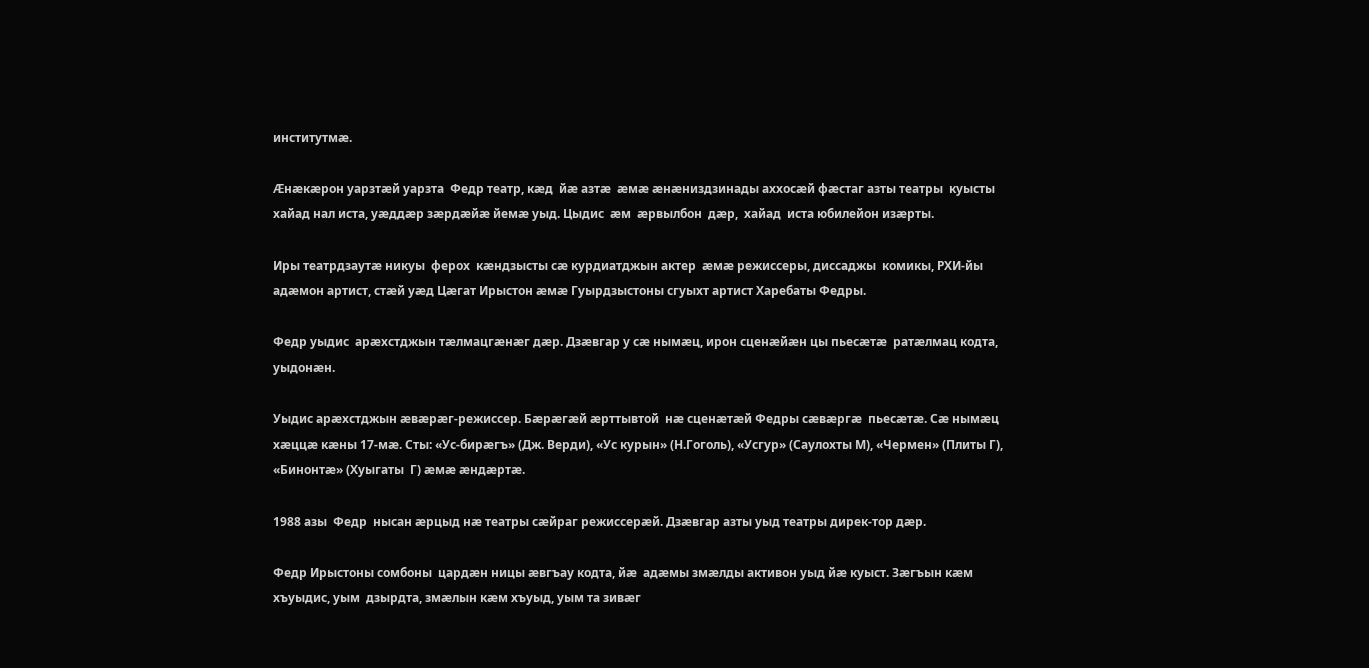институтмӕ.

Ӕнӕкӕрон уарзтӕй уарзта  Федр театр, кӕд  йӕ азтӕ  ӕмӕ ӕнӕниздзинады аххосӕй фӕстаг азты театры  куысты  хайад нал иста, уӕддӕр зӕрдӕйӕ йемӕ уыд. Цыдис  ӕм  ӕрвылбон  дӕр,  хайад  иста юбилейон изӕрты.

Иры театрдзаутӕ никуы  ферох  кӕндзысты сӕ курдиатджын актер  ӕмӕ режиссеры, диссаджы  комикы, РХИ-йы адӕмон артист, стӕй уӕд Цӕгат Ирыстон ӕмӕ Гуырдзыстоны сгуыхт артист Харебаты Федры.

Федр уыдис  арӕхстджын тӕлмацгӕнӕг дӕр. Дзӕвгар у сӕ нымӕц, ирон сценӕйӕн цы пьесӕтӕ  ратӕлмац кодта, уыдонӕн.

Уыдис арӕхстджын ӕвӕрӕг-режиссер. Бӕрӕгӕй ӕрттывтой  нæ сценӕтӕй Федры сӕвӕргӕ  пьесӕтӕ. Сӕ нымӕц  хӕццӕ кӕны 17-мӕ. Сты: «Ус-бирӕгъ» (Дж. Верди), «Ус курын» (Н.Гоголь), «Усгур» (Саулохты М), «Чермен» (Плиты Г), «Бинонтӕ» (Хуыгаты  Г) ӕмӕ ӕндӕртӕ.

1988 азы  Федр  нысан ӕрцыд нӕ театры сӕйраг режиссерӕй. Дзӕвгар азты уыд театры дирек-тор дӕр.

Федр Ирыстоны сомбоны  цардӕн ницы ӕвгъау кодта, йӕ  адӕмы змӕлды активон уыд йӕ куыст. Зӕгъын кӕм  хъуыдис, уым  дзырдта, змӕлын кӕм хъуыд, уым та зивӕг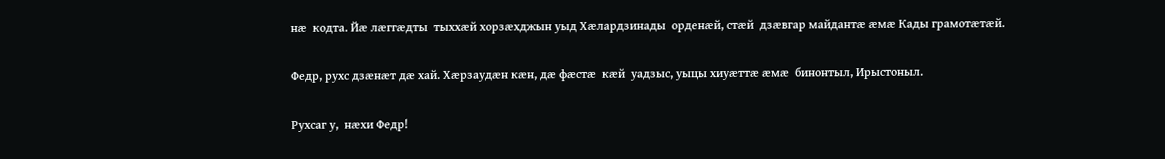нӕ  кодта. Йӕ лӕггӕдты  тыххӕй хорзӕхджын уыд Хӕлардзинады  орденӕй, стӕй  дзӕвгар майдантӕ ӕмӕ Кады грамотӕтӕй.

Федр, рухс дзӕнӕт дӕ хай. Хӕрзаудӕн кӕн, дӕ фӕстӕ  кӕй  уадзыс, уыцы хиуӕттӕ ӕмӕ  бинонтыл, Ирыстоныл.

Рухсаг у,  нӕхи Федр!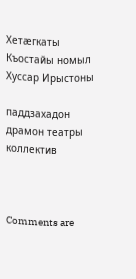Хетӕгкаты Къостайы номыл Хуссар Ирыстоны

паддзахадон драмон театры коллектив



Comments are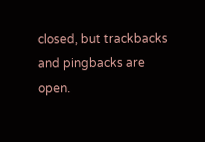closed, but trackbacks and pingbacks are open.